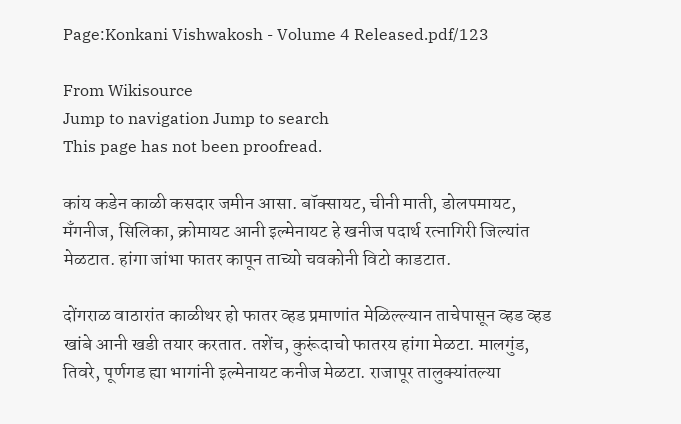Page:Konkani Vishwakosh - Volume 4 Released.pdf/123

From Wikisource
Jump to navigation Jump to search
This page has not been proofread.

कांय कडेन काळी कसदार जमीन आसा. बॉक्सायट, चीनी माती, डोलपमायट, मँगनीज, सिलिका, क्रोमायट आनी इल्मेनायट हे खनीज पदार्थ रत्नागिरी जिल्यांत मेळटात. हांगा जांभा फातर कापून ताच्यो चवकोनी विटो काडटात.

दोंगराळ वाठारांत काळीथर हो फातर व्हड प्रमाणांत मेळिल्ल्यान ताचेपासून व्हड व्हड खांबे आनी खडी तयार करतात. तशेंच, कुरूंदाचो फातरय हांगा मेळटा. मालगुंड, तिवरे, पूर्णगड ह्या भागांनी इल्मेनायट कनीज मेळटा. राजापूर तालुक्यांतल्या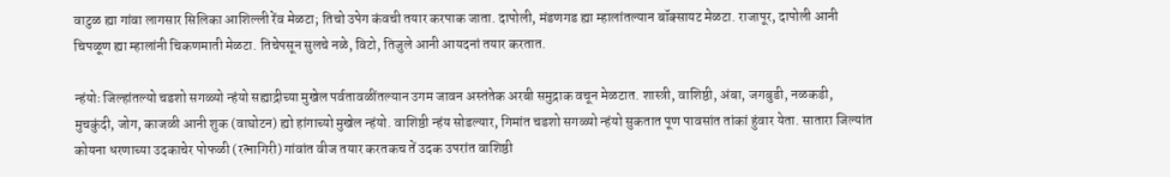वाटुळ ह्या गांवा लागसार सिलिका आशिल्ली रेंव मेळटा; तिचो उपेग कंवची तयार करपाक जाता. दापोली, मंडणगड ह्या म्हालांतल्यान बॉक्सायट मेळटा. राजापूर, दापोली आनी चिपळूण ह्या म्हालांनी चिकणमाती मेळटा. तिचेपसून सुलचे नळे, विटो, तिजुले आनी आयदनां तयार करतात.

न्हंयोः जिल्हांतल्यो चडशो सगळ्यो न्हंयो सह्याद्रीच्या मुखेल पर्वतावळींतल्यान उगम जावन अस्तंतेक अरबी समुद्राक वचून मेळटात. शास्त्री, वाशिष्ठी, अंबा, जगबुडी, नळकडी, मुचकुंदी, जोग, काजळी आनी शुक (वाघोटन) ह्यो हांगाच्यो मुखेल न्हंयो. वाशिष्ठी न्हंय सोडल्यार, गिमांत चडशो सगळ्यो न्हंयो सुकतात पूण पावसांत तांकां हुंवार येता. सातारा जिल्यांत कोयना धरणाच्या उदकाचेर पोफळी (रत्नागिरी) गांवांत वीज तयार करतकच तें उदक उपरांत वाशिष्ठी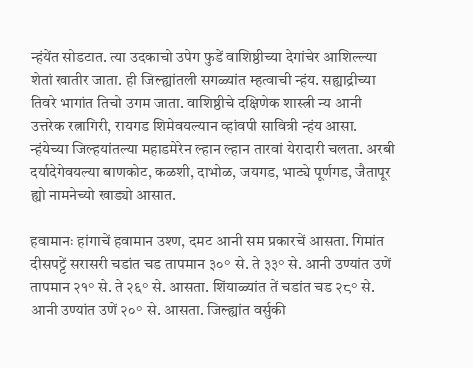न्हंयेंत सोडटात. त्या उदकाचो उपेग फुडें वाशिष्ठीच्या देगांचेर आशिल्ल्या शेतां खातीर जाता. ही जिल्ह्यांतली सगळ्यांत म्हत्वाची न्हंय. सह्याद्रीच्या तिवरे भागांत तिचो उगम जाता. वाशिष्ठीचे दक्षिणेक शास्त्री न्य आनी उत्तरेक रत्नागिरी, रायगड शिमेवयल्यान व्हांवपी सावित्री न्हंय आसा. न्हंयेच्या जिल्हयांतल्या महाडमेरेन ल्हान ल्हान तारवां येरादारी चलता. अरबी दर्यादेगेवयल्या बाणकोट, कळशी, दाभोळ, जयगड, भाट्ये पूर्णगड, जैतापूर ह्यो नामनेच्यो खाड्यो आसात.

हवामानः हांगाचें हवामान उश्ण, दमट आनी सम प्रकारचें आसता. गिमांत दीसपट्टें सरासरी चडांत चड तापमान ३०° से. ते ३३° से. आनी उण्यांत उणें तापमान २१° से. ते २६° से. आसता. शिंयाळ्यांत तें चडांत चड २८° से. आनी उण्यांत उणें २०° से. आसता. जिल्ह्यांत वर्सुकी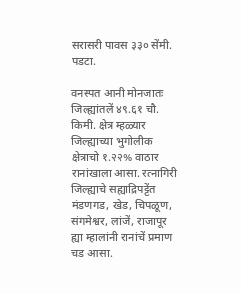सरासरी पावस ३३० सेंमी. पडटा.

वनस्पत आनी मोनजातः जिल्ह्यांतलें ४९.६१ चौ. किमी. क्षेत्र म्हळ्यार जिल्ह्याच्या भुगोलीक क्षेत्राचो १.२२% वाठार रानांखाला आसा. रत्नागिरी जिल्ह्याचे सह्याद्रिपट्टेंत मंडणगड, खेड, चिपळूण, संगमेश्वर, लांजें, राजापूर ह्या म्हालांनी रानांचें प्रमाण चड आसा.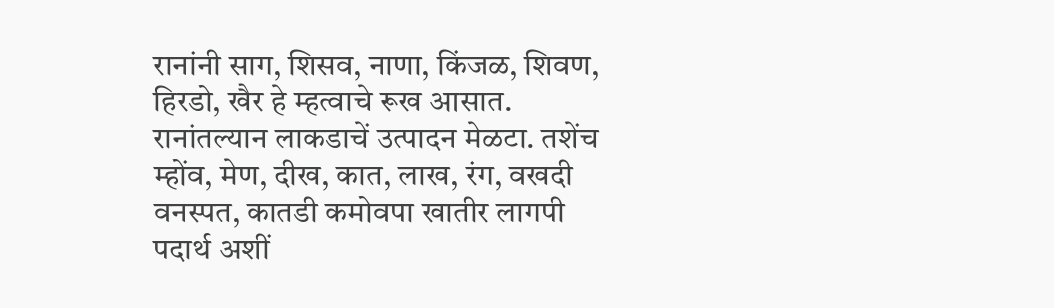रानांनी साग, शिसव, नाणा, किंजळ, शिवण, हिरडो, खैर हे म्हत्वाचे रूख आसात. रानांतल्यान लाकडाचें उत्पादन मेळटा. तशेंच म्होंव, मेण, दीख, कात, लाख, रंग, वखदी वनस्पत, कातडी कमोवपा खातीर लागपी पदार्थ अशीं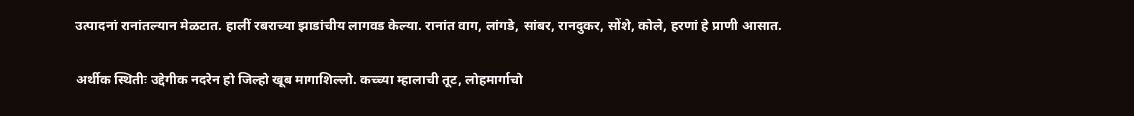उत्पादनां रानांतल्यान मेळटात. हालीं रबराच्या झाडांचीय लागवड केल्या. रानांत वाग, लांगडे, सांबर, रानदुकर, सोंशे, कोले, हरणां हे प्राणी आसात.

अर्थीक स्थितीः उद्देगीक नदरेन हो जिल्हो खूब मागाशिल्लो. कच्च्या म्हालाची तूट, लोहमार्गाचो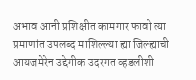अभाव आनी प्रशिक्षीत कामगार फावो त्या प्रमाणांत उपलब्द माशिल्ल्या ह्या जिल्ह्याची आयजमेरेन उद्देगीक उदरगत व्हडलीशी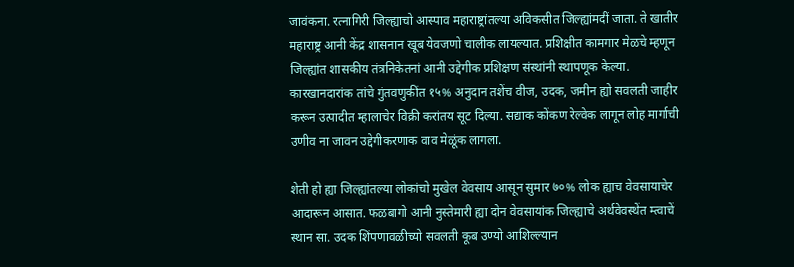जावंकना. रत्नागिरी जिल्ह्याचो आस्पाव महाराष्ट्रांतल्या अविकसीत जिल्ह्यांमदीं जाता. ते खातीर महाराष्ट्र आनी केंद्र शासनान खूब येवजणो चालीक लायल्यात. प्रशिक्षीत कामगार मेळचे म्हणून जिल्ह्यांत शासकीय तंत्रनिकेतनां आनी उद्देगीक प्रशिक्षण संस्थांनी स्थापणूक केल्या. कारखानदारांक तांचे गुंतवणुकींत १५% अनुदान तशेंच वीज, उदक, जमीन ह्यो सवलती जाहीर करून उत्पादीत म्हालाचेर विक्री करांतय सूट दिल्या. सद्याक कोंकण रेल्वेक लागून लोह मार्गाची उणीव ना जावन उद्देगीकरणाक वाव मेळूंक लागला.

शेती हो ह्या जिल्ह्यांतल्या लोकांचो मुखेल वेवसाय आसून सुमार ७०% लोक ह्याच वेवसायाचेर आदारून आसात. फळबागो आनी नुस्तेमारी ह्या दोन वेवसायांक जिल्ह्याचे अर्थवेवस्थेंत म्त्वाचें स्थान सा. उदक शिंपणावळीच्यो सवलती कूब उण्यो आशिल्ल्यान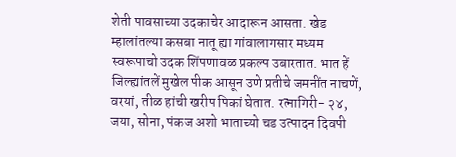शेती पावसाच्या उदकाचेर आदारून आसता. खेड म्हालांतल्या कसबा नातू ह्या गांवालागसार मध्यम स्वरूपाचो उदक शिंपणावळ प्रकल्प उबारतात. भात हें जिल्ह्यांतलें मुखेल पीक आसून उणे प्रतीचे जमनींत नाचणें, वरयां, तीळ हांची खरीप पिकां घेतात. रत्नागिरी- २४, जया, सोना, पंकज अशो भाताच्यो चड उत्पादन दिवपी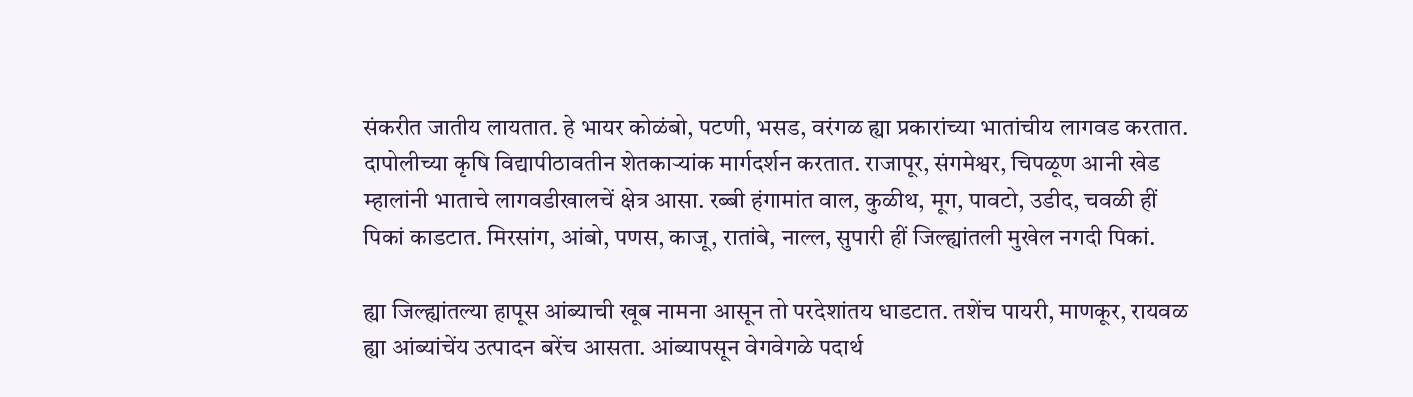संकरीत जातीय लायतात. हे भायर कोळंबो, पटणी, भसड, वरंगळ ह्या प्रकारांच्या भातांचीय लागवड करतात. दापोलीच्या कृषि विद्यापीठावतीन शेतकाऱ्यांक मार्गदर्शन करतात. राजापूर, संगमेश्वर, चिपळूण आनी खेड म्हालांनी भाताचे लागवडीखालचें क्षेत्र आसा. रब्बी हंगामांत वाल, कुळीथ, मूग, पावटो, उडीद, चवळी हीं पिकां काडटात. मिरसांग, आंबो, पणस, काजू, रातांबे, नाल्ल, सुपारी हीं जिल्ह्यांतली मुखेल नगदी पिकां.

ह्या जिल्ह्यांतल्या हापूस आंब्याची खूब नामना आसून तो परदेशांतय धाडटात. तशेंच पायरी, माणकूर, रायवळ ह्या आंब्यांचेंय उत्पादन बरेंच आसता. आंब्यापसून वेगवेगळे पदार्थ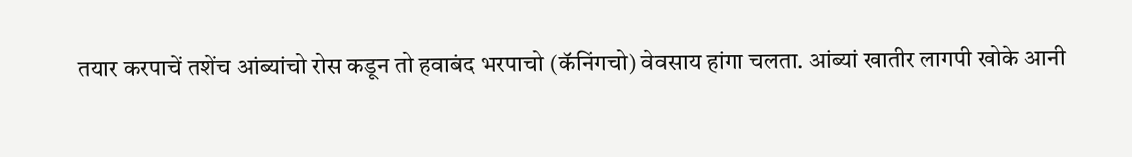तयार करपाचें तशेंच आंब्यांचो रोस कडून तो हवाबंद भरपाचो (कॅनिंगचो) वेवसाय हांगा चलता. आंब्यां खातीर लागपी खोके आनी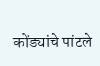कोंड्यांचे पांटले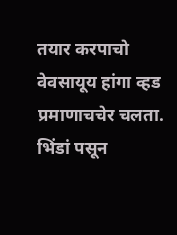तयार करपाचो वेवसायूय हांगा व्हड प्रमाणाचचेर चलता. भिंडां पसून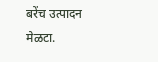बरेंच उत्पादन मेळटा.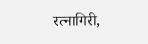रत्नागिरी,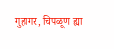गुहागर, चिपळूण ह्या